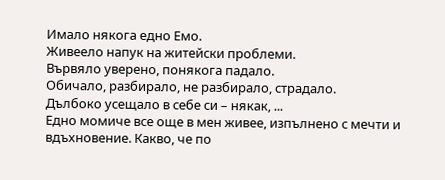Имало някога едно Емо.
Живеело напук на житейски проблеми.
Вървяло уверено, понякога падало.
Обичало, разбирало, не разбирало, страдало.
Дълбоко усещало в себе си – някак, ...
Едно момиче все още в мен живее, изпълнено с мечти и вдъхновение. Какво, че по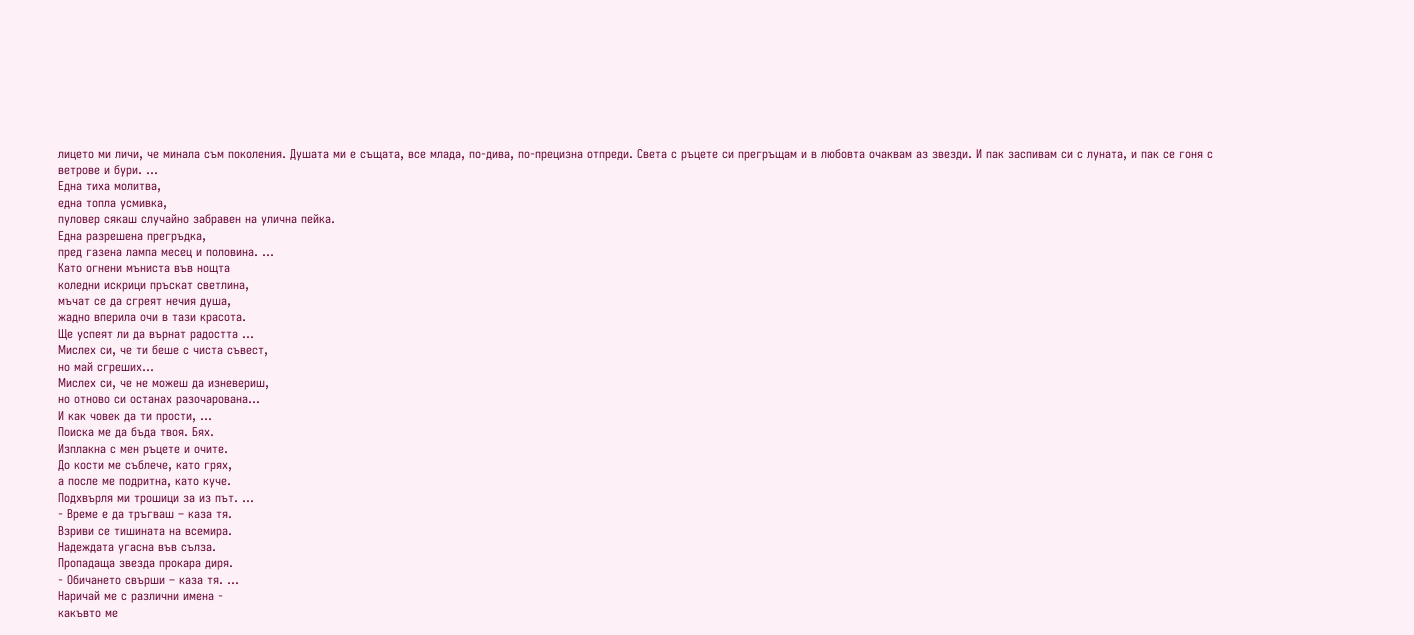лицето ми личи, че минала съм поколения. Душата ми е същата, все млада, по-дива, по-прецизна отпреди. Света с ръцете си прегръщам и в любовта очаквам аз звезди. И пак заспивам си с луната, и пак се гоня с ветрове и бури. ...
Една тиха молитва,
една топла усмивка,
пуловер сякаш случайно забравен на улична пейка.
Една разрешена прегръдка,
пред газена лампа месец и половина. ...
Като огнени мъниста във нощта
коледни искрици пръскат светлина,
мъчат се да сгреят нечия душа,
жадно вперила очи в тази красота.
Ще успеят ли да върнат радостта ...
Мислех си, че ти беше с чиста съвест,
но май сгреших...
Мислех си, че не можеш да изневериш,
но отново си останах разочарована...
И как човек да ти прости, ...
Поиска ме да бъда твоя. Бях.
Изплакна с мен ръцете и очите.
До кости ме съблече, като грях,
а после ме подритна, като куче.
Подхвърля ми трошици за из път. ...
- Време е да тръгваш – каза тя.
Взриви се тишината на всемира.
Надеждата угасна във сълза.
Пропадаща звезда прокара диря.
- Обичането свърши – каза тя. ...
Наричай ме с различни имена -
какъвто ме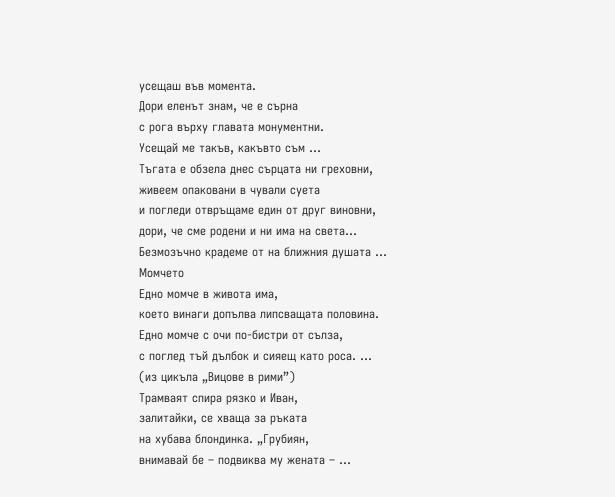усещаш във момента.
Дори еленът знам, че е сърна
с рога върху главата монументни.
Усещай ме такъв, какъвто съм ...
Тъгата е обзела днес сърцата ни греховни,
живеем опаковани в чували суета
и погледи отвръщаме един от друг виновни,
дори, че сме родени и ни има на света...
Безмозъчно крадеме от на ближния душата ...
Момчето
Едно момче в живота има,
което винаги допълва липсващата половина.
Едно момче с очи по-бистри от сълза,
с поглед тъй дълбок и сияещ като роса. ...
(из цикъла „Вицове в рими”)
Трамваят спира рязко и Иван,
залитайки, се хваща за ръката
на хубава блондинка. „Грубиян,
внимавай бе – подвиква му жената – ...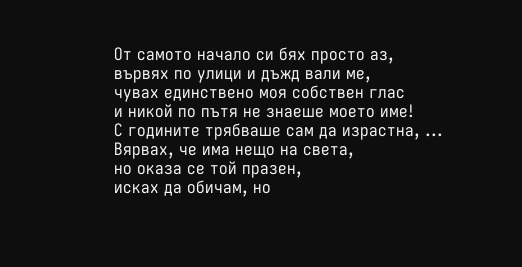От самото начало си бях просто аз,
вървях по улици и дъжд вали ме,
чувах единствено моя собствен глас
и никой по пътя не знаеше моето име!
С годините трябваше сам да израстна, ...
Вярвах, че има нещо на света,
но оказа се той празен,
исках да обичам, но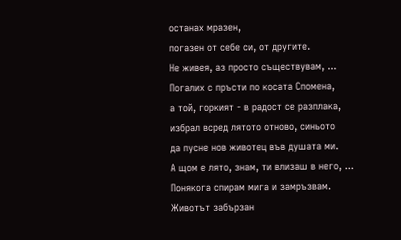останах мразен,
погазен от себе си, от другите.
Не живея, аз просто съществувам, ...
Погалих с пръсти по косата Спомена,
а той, горкият - в радост се разплака,
избрал всред лятото отново, синьото
да пусне нов животец във душата ми.
А щом е лято, знам, ти влизаш в него, ...
Понякога спирам мига и замръзвам.
Животът забързан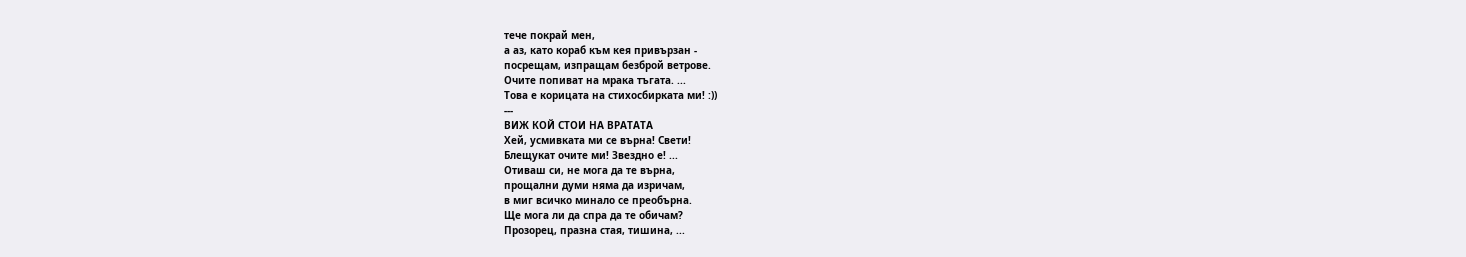тече покрай мен,
а аз, като кораб към кея привързан -
посрещам, изпращам безброй ветрове.
Очите попиват на мрака тъгата. ...
Това е корицата на стихосбирката ми! :))
---
ВИЖ КОЙ СТОИ НА ВРАТАТА
Хей, усмивката ми се върна! Свети!
Блещукат очите ми! Звездно е! ...
Отиваш си, не мога да те върна,
прощални думи няма да изричам,
в миг всичко минало се преобърна.
Ще мога ли да спра да те обичам?
Прозорец, празна стая, тишина, ...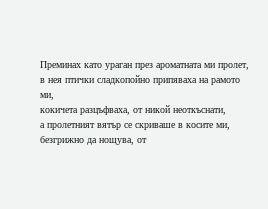Преминах като ураган през ароматната ми пролет,
в нея птички сладкопойно припяваха на рамото ми,
кокичета разцъфваха, от никой неоткъснати,
а пролетният вятър се скриваше в косите ми,
безгрижно да нощува, от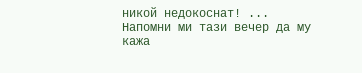никой недокоснат! ...
Напомни ми тази вечер да му кажа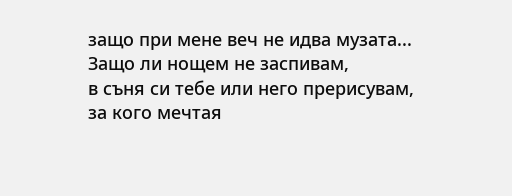защо при мене веч не идва музата...
Защо ли нощем не заспивам,
в съня си тебе или него прерисувам,
за кого мечтая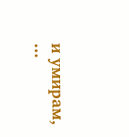и умирам, ...